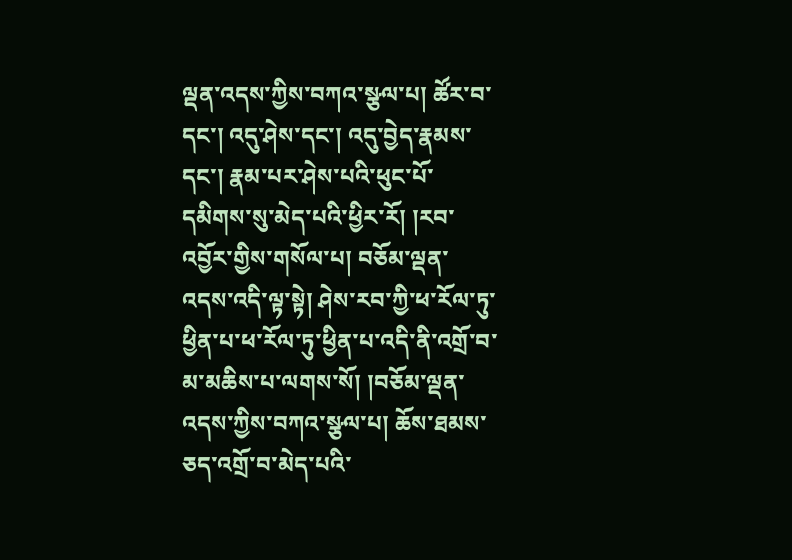ལྡན་འདས་ཀྱིས་བཀའ་སྩལ་པ། ཚོར་བ་དང་། འདུ་ཤེས་དང་། འདུ་བྱེད་རྣམས་དང་། རྣམ་པར་ཤེས་པའི་ཕུང་པོ་དམིགས་སུ་མེད་པའི་ཕྱིར་རོ། །རབ་འབྱོར་གྱིས་གསོལ་པ། བཅོམ་ལྡན་འདས་འདི་ལྟ་སྟེ། ཤེས་རབ་ཀྱི་ཕ་རོལ་ཏུ་ཕྱིན་པ་ཕ་རོལ་ཏུ་ཕྱིན་པ་འདི་ནི་འགྲོ་བ་མ་མཆིས་པ་ལགས་སོ། །བཅོམ་ལྡན་འདས་ཀྱིས་བཀའ་སྩལ་པ། ཆོས་ཐམས་ཅད་འགྲོ་བ་མེད་པའི་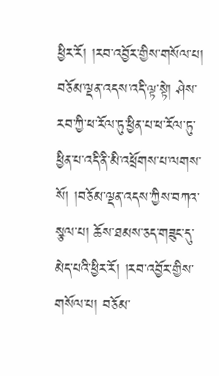ཕྱིར་རོ། །རབ་འབྱོར་གྱིས་གསོལ་པ། བཅོམ་ལྡན་འདས་འདི་ལྟ་སྟེ། ཤེས་རབ་ཀྱི་ཕ་རོལ་ཏུ་ཕྱིན་པ་ཕ་རོལ་ཏུ་ཕྱིན་པ་འདི་ནི་མི་འཕྲོགས་པ་ལགས་སོ། །བཅོམ་ལྡན་འདས་ཀྱིས་བཀའ་སྩལ་པ། ཆོས་ཐམས་ཅད་གཟུང་དུ་མེད་པའི་ཕྱིར་རོ། །རབ་འབྱོར་གྱིས་གསོལ་པ། བཅོམ་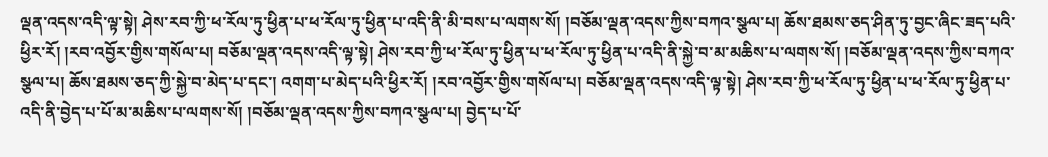ལྡན་འདས་འདི་ལྟ་སྟེ། ཤེས་རབ་ཀྱི་ཕ་རོལ་ཏུ་ཕྱིན་པ་ཕ་རོལ་ཏུ་ཕྱིན་པ་འདི་ནི་མི་བས་པ་ལགས་སོ། །བཅོམ་ལྡན་འདས་ཀྱིས་བཀའ་སྩལ་པ། ཆོས་ཐམས་ཅད་ཤིན་ཏུ་བྱང་ཞིང་ཟད་པའི་ཕྱིར་རོ། །རབ་འབྱོར་གྱིས་གསོལ་པ། བཅོམ་ལྡན་འདས་འདི་ལྟ་སྟེ། ཤེས་རབ་ཀྱི་ཕ་རོལ་ཏུ་ཕྱིན་པ་ཕ་རོལ་ཏུ་ཕྱིན་པ་འདི་ནི་སྐྱེ་བ་མ་མཆིས་པ་ལགས་སོ། །བཅོམ་ལྡན་འདས་ཀྱིས་བཀའ་སྩལ་པ། ཆོས་ཐམས་ཅད་ཀྱི་སྐྱེ་བ་མེད་པ་དང་། འགག་པ་མེད་པའི་ཕྱིར་རོ། །རབ་འབྱོར་གྱིས་གསོལ་པ། བཅོམ་ལྡན་འདས་འདི་ལྟ་སྟེ། ཤེས་རབ་ཀྱི་ཕ་རོལ་ཏུ་ཕྱིན་པ་ཕ་རོལ་ཏུ་ཕྱིན་པ་འདི་ནི་བྱེད་པ་པོ་མ་མཆིས་པ་ལགས་སོ། །བཅོམ་ལྡན་འདས་ཀྱིས་བཀའ་སྩལ་པ། བྱེད་པ་པོ་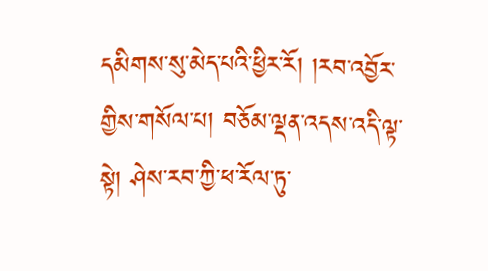དམིགས་སུ་མེད་པའི་ཕྱིར་རོ། །རབ་འབྱོར་གྱིས་གསོལ་པ། བཅོམ་ལྡན་འདས་འདི་ལྟ་སྟེ། ཤེས་རབ་ཀྱི་ཕ་རོལ་ཏུ་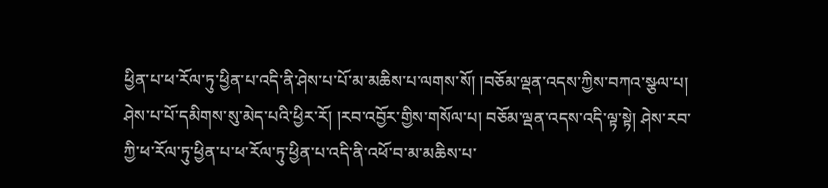ཕྱིན་པ་ཕ་རོལ་ཏུ་ཕྱིན་པ་འདི་ནི་ཤེས་པ་པོ་མ་མཆིས་པ་ལགས་སོ། །བཅོམ་ལྡན་འདས་ཀྱིས་བཀའ་སྩལ་པ། ཤེས་པ་པོ་དམིགས་སུ་མེད་པའི་ཕྱིར་རོ། །རབ་འབྱོར་གྱིས་གསོལ་པ། བཅོམ་ལྡན་འདས་འདི་ལྟ་སྟེ། ཤེས་རབ་ཀྱི་ཕ་རོལ་ཏུ་ཕྱིན་པ་ཕ་རོལ་ཏུ་ཕྱིན་པ་འདི་ནི་འཕོ་བ་མ་མཆིས་པ་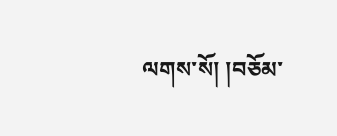ལགས་སོ། །བཅོམ་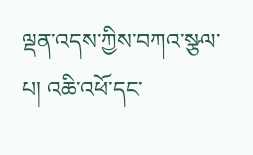ལྡན་འདས་ཀྱིས་བཀའ་སྩལ་པ། འཆི་འཕོ་དང་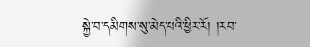སྐྱེ་བ་དམིགས་སུ་མེད་པའི་ཕྱིར་རོ། །རབ་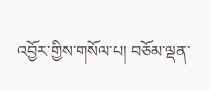འབྱོར་གྱིས་གསོལ་པ། བཅོམ་ལྡན་